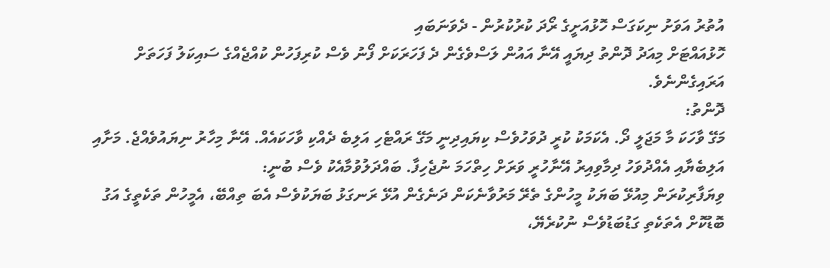އުތުރު އަވަށު ނިކަގަސް ހޮޅުއަށީގެ ރޯދަ ކުރުކުރުން - ދެވަނަބައި
ހޮޅުއައްޓަށް މިއަދު ދޮންތު ދިޔައީ އޭނާ އައުން ލަސްވެގެން ދެ ފަހަރަކަށް ފޯނު ވެސް ކުރިފަހުން ކުއްޖެއްގެ ސައިކަލު ފަހަތަށް އަރައިގެންނެވެ.
ދޮންތު:
މަގޭ ވާހަކަ މާ މަޖަލީ ދޯ. އެކަމަކު ކުރީ ދުވަހުވެސް ކިޔައިދިނީ މަގޭ ރައްޓެހި އަލިބެ ދެއްކި ވާހަކައެއް. އޭނާ މިހާރު ނިޔައުވެއްޖެ. މަށާއި އަލިބެޔާއި އެއްދުވަހު ދިމާވިއިރު އޭނާހުރީ ވަރަށް ހިތްހަމަ ނުޖެހިފާ. ބައްދަލުވުމާއެކު ވެސް ބުނީ:
ވިޔަފާރިކުރަން މިއުޅޭ ބަޔަކު މީހުންގެ ތެރޭ މަރުވާނެކަން ދަނެގެން އުޅޭ ރަނގަޅު ބަޔަކުވެސް އެބަ ތިއްބޭ، އެމީހުން ތަކެތީގެ އަގު ބޮޑުކޮށް އެތަކެތި ގަޑުބަޑުވެސް ނުކުރެޔޭ،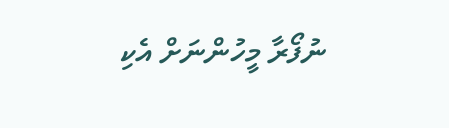ނުފޯރާ މީހުންނަށް އެކި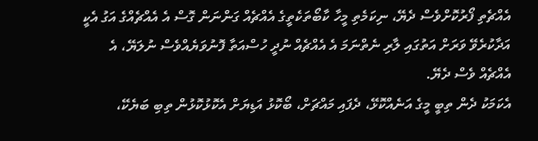އެއްޗެތި ފޯރުކޮށްވެސް ދެޔޭ، ނިކަމެތި މީހާ ކާބޯތަކެތީގެ އެއްޗެއް ގަންނަން ގޮސް އެ އެއްޗެއްގެ އަގު އެކީ އަދާކުރެވޭ ވަރަށް އަތުގައި ލާރި ނެތްނަމަ އެ އެއްޗެއް ނުދީ ހުސްއަތާ ފޮނުވަޔެއްވެސް ނުލަޔޭ، އެ އެއްޗެއް ވެސް ދެޔޭ.
އެކަމަކު ދެން ތިބީ މީގެ އަނެއްކޮޅޭ، ދެފައި މައްޗަށް، ބޯކޮޅު އަޑިޔަށް އެކޮޅުކޮޅުން ތިބި ބަޔެކޭ،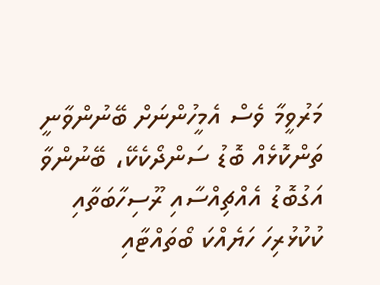މަރުވީމާ ވެސް އެމީހުންނަށް ބޭނުންވާނީ ތަންކޮޅެއް ބޮޑު ސަންދޯކެކޭ، ބޭނުންވާ އަގުބޮޑު އެއްޗިއްސާއި ރޫސިހާބަތާއި ކުކުޅުރިހަ ހަޔެއްކަ ބޯތައްޓާއި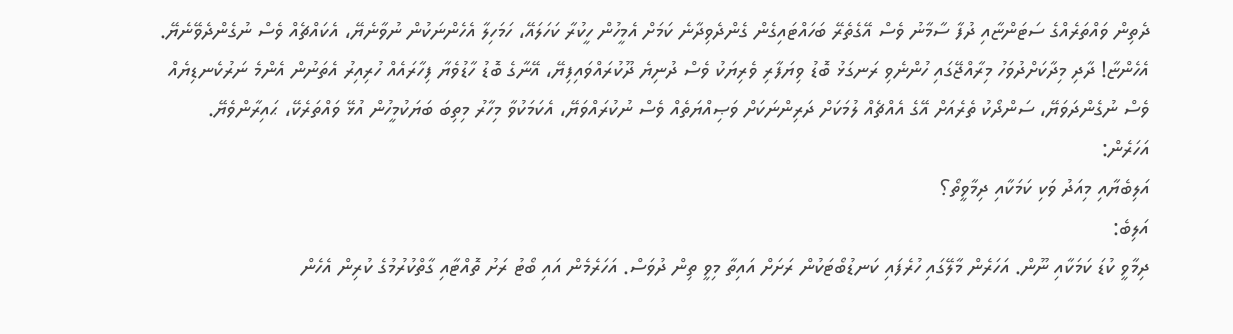ދެތިން ވައްތަރެއްގެ ސަޓަންޏާއި ދުފާ ސާމާނު ވެސް އޭގެތެރޭ ބަހައްޓައިގެން ގެންދެވިދާނެ ކަމަށް އެމީހުން ހީކުރާ ކަހަލައޭ، ހަމަހިލާ އެހެންނަކުން ނުވާނެޔޭ، އެކައްޗެއް ވެސް ނުގެންދެވޭނެޔޭ.
އެހެންޏާ! ދާދި މިދާކަށްދުވަހު މިރާއްޖޭގައި ހުންނެވި ރަނގަޅު ބޮޑު ވިޔަފާރި ވެރިޔަކު ވެސް ދުނިޔެ ދޫކުރައްވައިފިޔޭ، އޭނާގެ ބޮޑު ހާޑުވެޔާ ފިހާރައެއް ހުރިއިރު އެތަނުން އެންމެ ނަރުކެނޑިޔެއް ވެސް ނުގެންދަވަޔޭ، ސަންދޯކު ތެރެއަށް އޭގެ އެއްޗެއް ލުމަކަށް ދަރިންނަކަށް ވަޞިއްޔަތެއް ވެސް ނުކުރައްވަޔޭ، އެކަމަކުވާ މިހާރު މިތިބަ ބަޔަކުމީހުން އުޅޭ ވައްތަރެކޭ، ޙައިރާންވެޔޭ.
އަހަރެން:
އަލިބެޔާއި މިއަދު ވަކި ކަމަކާއި ދިމާވީތޯ؟
އަލިބެ:
ދިމާވީ ކުޑަ ކަމަކާއި ނޫން. އަހަރެން މާލޭގައި ހުރެފައި ކަނޑުބޯޓަކުން ރަށަށް އައިތާ މިވީ ތިން ދުވަސް. އަހަރެމެން އައި ބޯޓު ރަށު ތޮއްޓާއި ގާތްކުރުމުގެ ކުރިން އެހެން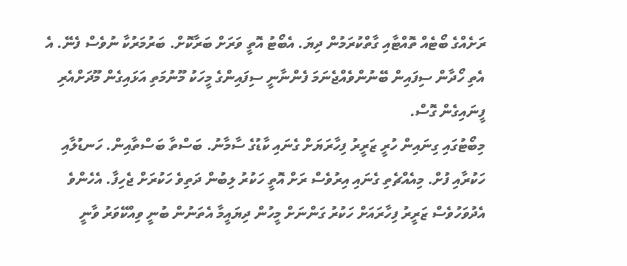ރަށެއްގެ ބޯޓެއް ތޮއްޓާއި ގާތްކުރަމުން ދިޔަ. އެބޯޓު އޮތީ ވަރަށް ބަރާކޮށް. ބަރުމަރުކާ ނުވެސް ފެނޭ. އެ އެތި ހޯދާން ސިފައިން ބޭނުންވެއްޖެނަމަ ފެންނާނީ ސިފައިންގެ މީހަކު މޫނުމަތި އަޅައިގެން މޫދަށްއެރި ފީނައިގެން ގޮސް.
މިބޯޓުގައި ގިނައިން ހުރީ ޒަރީރު ފިހާރަޔަށް ގެނައި ކާޑުގެ ސާމާނު. ބަސްތާ ބަސްތާއިން. ހަނޑުލާއި ހަކުރާއި ފުށް. މިއެއްޗެތި ގެނައި އިރުވެސް ރަށް އޮތީ ހަކުރު ލިބުން ދަތިވެ ހަކުރަށް ޖެހިފާ. އެހެންވެ އެދުވަހުވެސް ޒަރީރު ފިހާރައަށް ހަކުރު ގަންނަށް މީހުން ދިޔައީމާ އެތަނުން ބުނީ ވިއްކޭވަރު ވާނީ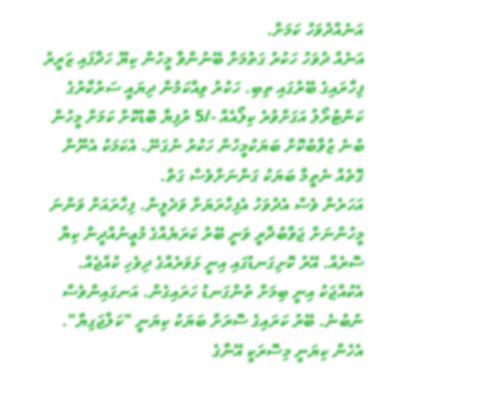އަނެއްދުވަހު ކަމަށް.
އަނެއް ދުވަހު ހަކުރު ގަތުމަށް ބޭނުންވާ މީހުން ކިޔޫ ހަދާފައި ޒަރީރު ފިހާރައިގެ ބޭރުގައި ތިބި. ހަކުރު ވިއްކަމުން ދިޔައީ ސަރުކާރުގެ ކަންޓުރޯލު އަގަށްވުރެ ކިލޯއެއް -/5 ރުފިޔާ ބޮޑުކޮށް ކަމަށް މީހުން ބުނެ ޒުވާބުކޮށް ބަޔަކުމީހުން ހަކުރު ނުގަނޭ. އެކަމަކު އެނޫން ގޮތެއް ނެތީމާ ބަޔަކު ގަންނަށްވެސް ގަތް.
އަހަރެން ވެސް އެދުވަހު އެފިހާރަޔަށް ވަދެލީން. ފިހާރައަށް ވަންނަ މީހުންނަށް ޖަވާބުދާރީ ވަނީ ބޭރު ކަރަޔެއްގެ މުޢީނުއްދީން ކިޔާ ސޮރެއް. އޭރު ކޮށިގަނޑުގައި އިނީ ޅަވަރެއްގެ ދިވެހި ކުއްޖެއް. އެކުއްޖަކު އިނީ ބިމަށް ތުންގަނޑު ހަރައިގެން. އަނގައިންވެސް ނުބުނެ. ބޭރު ކަރައިގެ ސޮރަށް ބަޔަކު ކިޔަނީ "ކަލްޖަގިޔާ". އެހެން ކިޔަނީ މިސޮރަކީ އޭނާގެ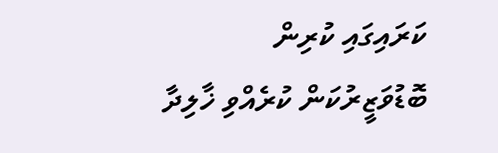ކަރައިގައި ކުރިން ބޮޑުވަޒީރުކަން ކުރެއްވި ޚާލިދާ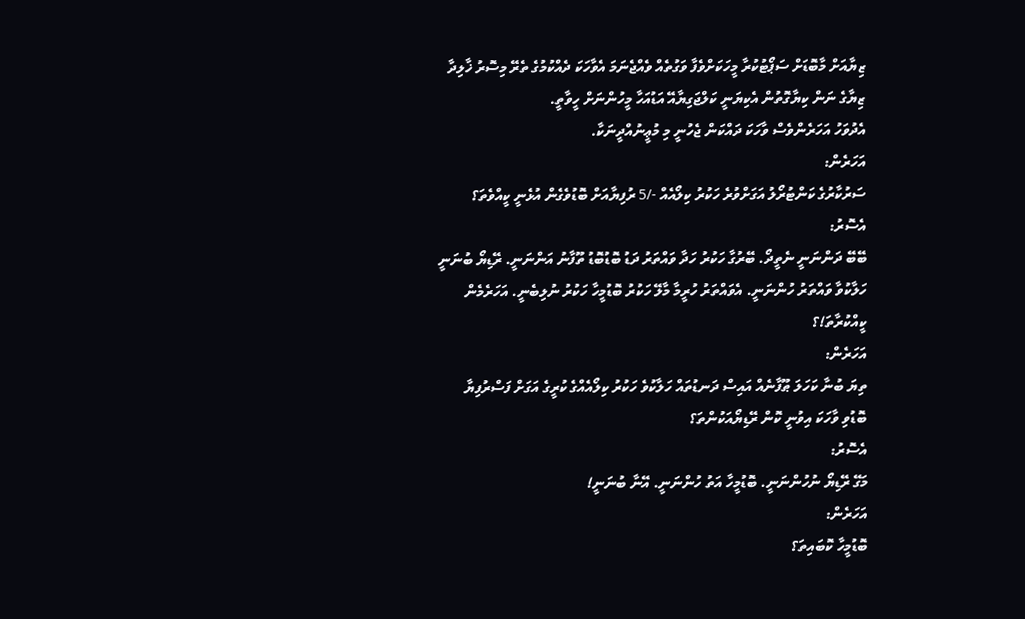ޒިޔާއަށް މާބޮޑަށް ސަޕޯޓުކުރާ މީހަކަށްވެފާ ވަގުތެއް ވެއްޖެނަމަ އެވާހަކަ ދެއްކުމުގެ ތެރޭ މިސޮރު ޚާލިދާ ޒިޔާގެ ނަން ކިޔާގޮތުން އެކިޔަނީ ކަލްޖަގިޔާއޭ އަޑުއަހާ މީހުންނަށް ހީވާތީ.
އެދުވަހު އަހަރެންވެސް ވާހަކަ ދައްކަން ޖެހުނީ މި މުޢީނުއްދީނަކާ.
އަހަރެން:
ސަރުކާރުގެ ކަންޓުރޯލު އަގަށްވުރެ ހަކުރު ކިލޯއެއް -/5 ރުފިޔާއަށް ބޮޑުވެގެން އުޅެނީ ކީއްވެތަ؟
އެސޮރު:
ބޭބޭ ދަންނަނީ ނެތީދޯ. ބޭރުގާ ހަކުރު ހަދާ ވައްތަރު ދަޑު ބޮޑުބޮޑު ތޫފާނު އަންނަނީ. ރޭޑިޔޯ ބުނަނީ ހަލާކުވާ ވައްތަރު ހުންނަނީ. އެވައްތަރު ހުރީމާ މާލޭ ހަކުރު ބޮޑުމީހާ ހަކުރު ނުލިބެނީ. އަހަރެމެން ކީއްކުރާތަ!؟
އަހަރެން:
ތިޔަ ބުނާ ކަހަލަ ޠޫފާނެއް އައިސް ދަނޑުތައް ހަލާކުވެ ހަކުރު ކިލޯއެއްގެ ކުރީގެ އަގަށް ފަސްރުފިޔާ ބޮޑުވި ވާހަކަ އިވުނީ ކޮން ރޭޑިޔޯއަކުންތަ؟
އެސޮރު:
މަގޭ ރޭޑިޔޯ ނުހުންނަނީ. ބޮޑުމީހާ އަތު ހުންނަނީ. އޭނާ ބުނަނީ!
އަހަރެން:
ބޮޑުމީހާ ކޮބައިތަ؟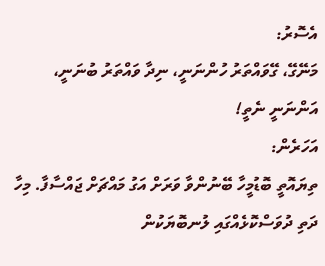އެސޮރު:
މަނޭގޭ، ގޭވައްތަރު ހުންނަނީ، ނިދާ ވައްތަރު ބުނަނީ، އަންނަނީ ނެތީ!
އަހަރެން:
ތިޔައޮތީ ބޮޑުމީހާ ބޭނުންވާ ވަރަށް އަގު މައްޗަށް ޖައްސާފާ. މިހާ ދަތި ދުވަސްކޮޅެއްގައި ލުނބޮޔަކުން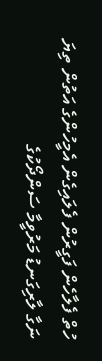ހުތް ފެލާހެން ފަގީރުން ފެލައިގެން އެމީހުންގެ އަތުން ތިޔަ ނަގާ ލާރިގަނޑު މަރުވީމާ ސަންދޯކުގެ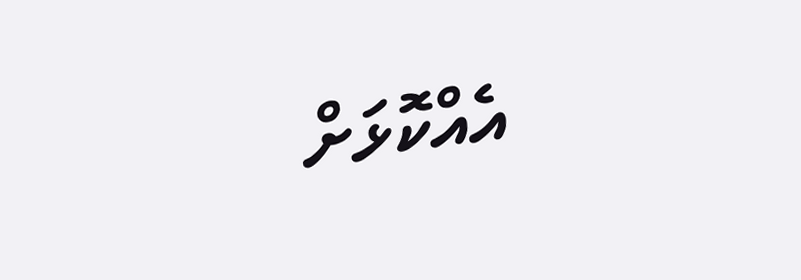އެއްކޮޅަށް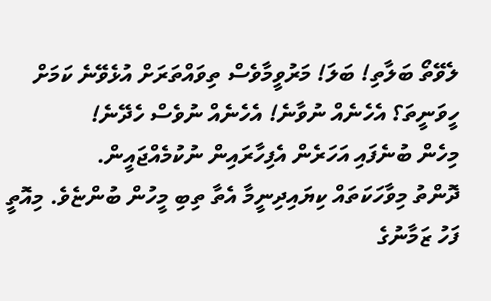ލެވޭތޯ ބަލާތި! ބަލަ! މަރުވީމާވެސް ތިވައްތަރަށް އުޅެވޭނެ ކަމަށް ހީވަނީތަ؟ އެހެނެއް ނުވާނެ! އެހެނެއް ނުވެސް ހެދޭނެ!
މިހެން ބުނެފައި އަހަރެން އެފިހާރައިން ނުކުމެއްޖައީން.
ދޮންތު މިވާހަކަތައް ކިޔައިދިނީމާ އެތާ ތިބި މީހުން ބުންޏެވެ. މިއޮތީ ފަހު ޒަމާނުގެ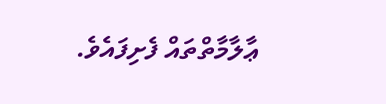ޢާލާމާތްތައް ފެށިފައެވެ.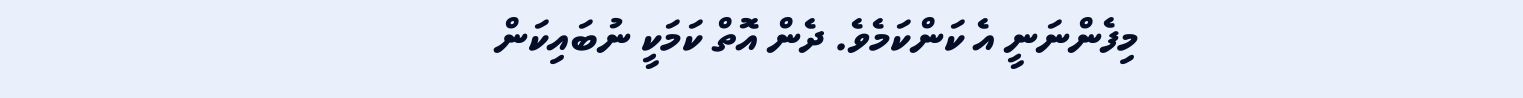މިފެންނަނީ އެ ކަންކަމެވެ. ދެން އޮތް ކަމަކީ ނުބައިކަން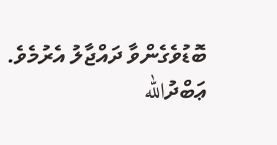ބޮޑުވެގެންވާ ދައްޖާލު އެރުމެވެ.
ޢަބްދުالله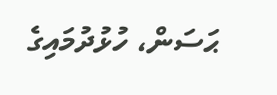ޙަސަން، ހުޅުދުމައިގެ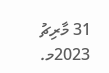31 މާރިޗު 2023މ.